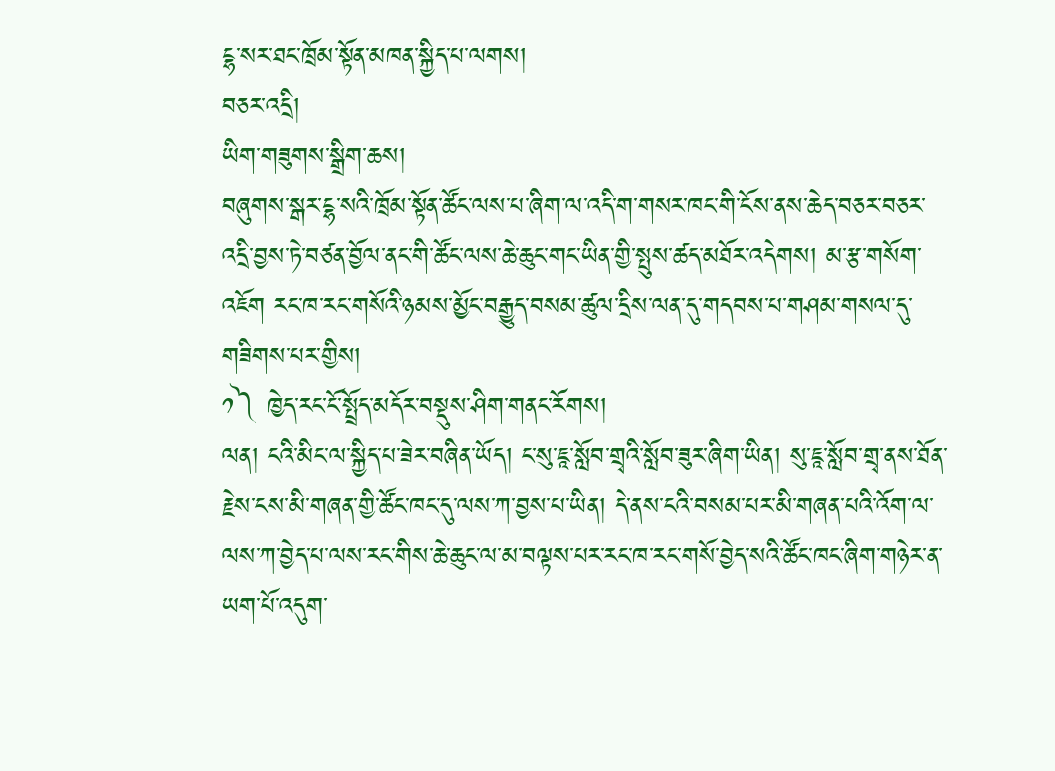ངྷ་སར་ཐང་ཁྲོམ་སྟོན་མཁན་སྐྱིད་པ་ལགས།
བཅར་འདྲི།
ཡིག་གཟུགས་སྒྲིག་ཆས།
བཞུགས་སྒར་ངྷ་སའི་ཁྲོམ་སྟོན་ཚོང་ལས་པ་ཞིག་ལ་འདི་ག་གསར་ཁང་གི་ངོས་ནས་ཆེད་བཅར་བཅར་འདྲི་བྱས་ཏེ་བཙན་བྱོལ་ནང་གི་ཚོང་ལས་ཆེ་ཆུང་གང་ཡིན་གྱི་སྤུས་ཚད་མཐོར་འདེགས། མ་རྩ་གསོག་འཇོག རང་ཁ་རང་གསོའི་ཉམས་མྱོང་བརྒྱུད་བསམ་ཚུལ་དྲིས་ལན་དུ་གདབས་པ་གཤམ་གསལ་དུ་གཟིགས་པར་གྱིས།
༡༽ ཁྱེད་རང་ངོ་སྤྲོད་མདོར་བསྡུས་ཤིག་གནང་རོགས།
ལན། ངའི་མིང་ལ་སྐྱིད་པ་ཟེར་བཞིན་ཡོད། ང་སུ་ཇཱ་སློབ་གྲྭའི་སློབ་ཟུར་ཞིག་ཡིན། སུ་ཇཱ་སློབ་གྲྭ་ནས་ཐོན་རྗེས་ངས་མི་གཞན་གྱི་ཚོང་ཁང་དུ་ལས་ཀ་བྱས་པ་ཡིན། དེ་ནས་ངའི་བསམ་པར་མི་གཞན་པའི་འོག་ལ་ལས་ཀ་བྱེད་པ་ལས་རང་གིས་ཆེ་ཆུང་ལ་མ་བལྟས་པར་རང་ཁ་རང་གསོ་བྱེད་སའི་ཚོང་ཁང་ཞིག་གཉེར་ན་ཡག་པོ་འདུག་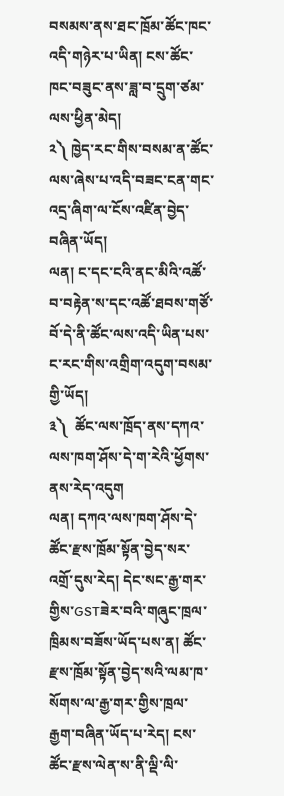བསམས་ནས་ཐང་ཁྲོམ་ཚོང་ཁང་འདི་གཉེར་པ་ཡིན། ངས་ཚོང་ཁང་བཟུང་ནས་ཟླ་བ་དྲུག་ཙམ་ལས་ཕྱིན་མེད།
༢༽ ཁྱེད་རང་གིས་བསམ་ན་ཚོང་ལས་ཞེས་པ་འདི་བཟང་ངན་གང་འདྲ་ཞིག་ལ་ངོས་འཛིན་བྱེད་བཞིན་ཡོད།
ལན། ང་དང་ངའི་ནང་མིའི་འཚོ་བ་བརྟེན་ས་དང་འཚོ་ཐབས་གཙོ་བོ་དེ་ནི་ཚོང་ལས་འདི་ཡིན་པས་ང་རང་གིས་འགྲིག་འདུག་བསམ་གྱི་ཡོད།
༣༽  ཚོང་ལས་ཁྲོད་ནས་དཀའ་ལས་ཁག་ཤོས་དེ་ག་རེའི་ཕྱོགས་ནས་རེད་འདུག
ལན། དཀའ་ལས་ཁག་ཤོས་དེ་ཚོང་རྫས་ཁྲོམ་སྟོན་བྱེད་སར་འགྲོ་དུས་རེད། དེང་སང་རྒྱ་གར་གྱིས་GSTཟེར་བའི་གཞུང་ཁྲལ་ཁྲིམས་བཟོས་ཡོད་པས་ན། ཚོང་རྫས་ཁྲོམ་སྟོན་བྱེད་སའི་ལམ་ཁ་སོགས་ལ་རྒྱ་གར་གྱིས་ཁྲལ་རྒྱག་བཞིན་ཡོད་པ་རེད། ངས་ཚོང་རྫས་ལེན་ས་ནི་ལྡི་ལི་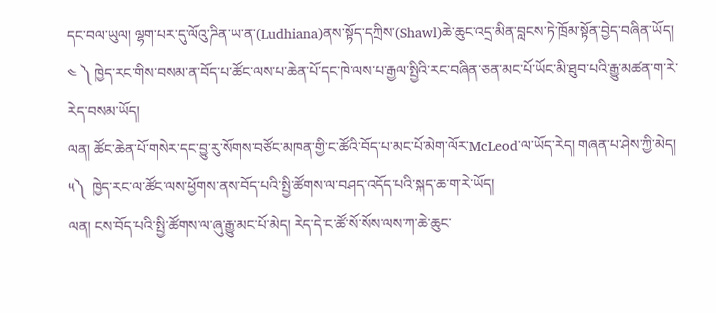དང་བལ་ཡུལ། ལྷག་པར་དུ་ལོའུ་ཌིན་ཡ་ན་(Ludhiana)ནས་སྟོད་དཀྲིས་(Shawl)ཆེ་ཆུང་འདྲ་མིན་བླངས་ཏེ་ཁྲོམ་སྟོན་བྱེད་བཞིན་ཡོད།
༤ ༽ ཁྱེད་རང་གིས་བསམ་ན་བོད་པ་ཚོང་ལས་པ་ཆེན་པོ་དང་ཁེ་ལས་པ་རྒྱལ་སྤྱིའི་རང་བཞིན་ཅན་མང་པོ་ཡོང་མི་ཐུབ་པའི་རྒྱུ་མཚན་ག་རེ་རེད་བསམ་ཡོད།
ལན། ཚོང་ཆེན་པོ་གསེར་དང་བྱུ་རུ་སོགས་བཙོང་མཁན་གྱི་ང་ཚོའི་བོད་པ་མང་པོ་མེག་ལོར་McLeod་ལ་ཡོད་རེད། གཞན་པ་ཤེས་ཀྱི་མེད།
༥༽  ཁྱེད་རང་ལ་ཚོང་ལས་ཕྱོགས་ནས་བོད་པའི་སྤྱི་ཚོགས་ལ་བཤད་འདོད་པའི་སྐད་ཆ་ག་རེ་ཡོད།
ལན། ངས་བོད་པའི་སྤྱི་ཚོགས་ལ་ཞུ་རྒྱུ་མང་པོ་མེད། རེད་དེ་ང་ཚོ་སོ་སོས་ལས་ཀ་ཆེ་ཆུང་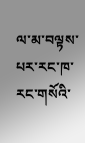ལ་མ་བལྟས་པར་རང་ཁ་རང་གསོའི་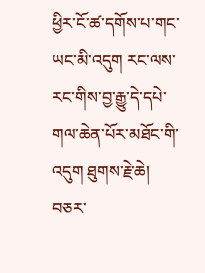ཕྱིར་ངོ་ཚ་དགོས་པ་གང་ཡང་མི་འདུག རང་ལས་རང་གིས་བྱ་རྒྱུ་དེ་དཔེ་གལ་ཆེན་པོར་མཐོང་གི་འདུག ཐུགས་རྗེ་ཆེ།
བཅར་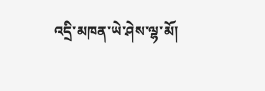འདྲི་མཁན་ཡེ་ཤེས་ལྷ་མོ།